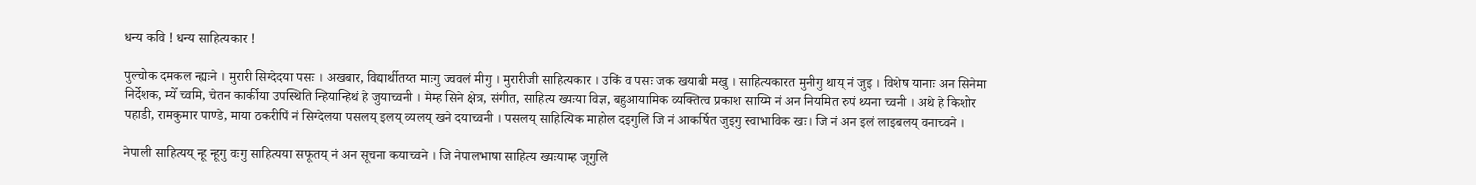धन्य कवि ! धन्य साहित्यकार !

पुल्चोक दमकल न्ह्यःने । मुरारी सिग्देदया पसः । अखबार, विद्यार्थीतय्त माःगु ज्ववलं मीगु । मुरारीजी साहित्यकार । उकिं व पसः जक खयाबी मखु । साहित्यकारत मुनीगु थाय् नं जुइ । विशेष यानाः अन सिनेमा निर्देशक, म्येँ च्वमि, चेतन कार्कीया उपस्थिति न्हियान्हिथं हे जुयाच्वनी । मेम्ह सिने क्षेत्र, संगीत, साहित्य ख्यःया विज्ञ, बहुआयामिक व्यक्तित्व प्रकाश साय्मि नं अन नियमित रुपं थ्यना च्वनी । अथे हे किशोर पहाडी, रामकुमार पाण्डे, माया ठकरीपिं नं सिग्देलया पसलय् इलय् व्यलय् खने दयाच्वनी । पसलय् साहित्यिक माहोल दइगुलिं जि नं आकर्षित जुइगु स्वाभाविक खः। जि नं अन इलं लाइबलय् वनाच्वने ।

नेपाली साहित्यय् न्हू न्हूगु वःगु साहित्यया सफूतय् नं अन सूचना कयाच्वने । जि नेपालभाषा साहित्य ख्यःयाम्ह जूगुलिं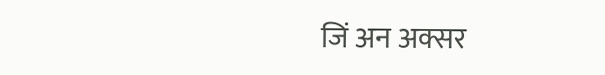जिं अन अक्सर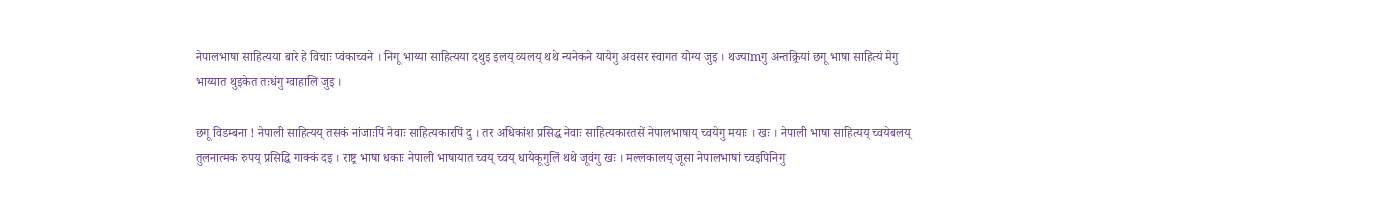नेपालभाषा साहित्यया बारे हे विचाः प्वंकाच्वने । निगू भाय्या साहित्यया दथुइ इलय् व्यलय् थथे न्यनेकने यायेगु अवसर स्वागत योग्य जुइ । थज्याmगु अन्तक्र्रियां छगू भाषा साहित्यं मेगु भाय्यात थुइकेत तःधंगु ग्वाहालि जुइ ।

छगू विडम्बना ! नेपाली साहित्यय् तसकं नांजाःपिं नेवाः साहित्यकारपिं दु । तर अधिकांश प्रसिद्ध नेवाः साहित्यकारतसें नेपालभाषाय् च्वयेगु मयाः । खः । नेपाली भाषा साहित्यय् च्वयेबलय् तुलनात्मक रुपय् प्रसिद्धि गाक्कं दइ । राष्ट्र भाषा धकाः नेपाली भाषायात च्वय् च्वय् धायेकूगुलिं थथे जूवंगु खः । मल्लकालय् जूसा नेपालभाषां च्वइपिनिगु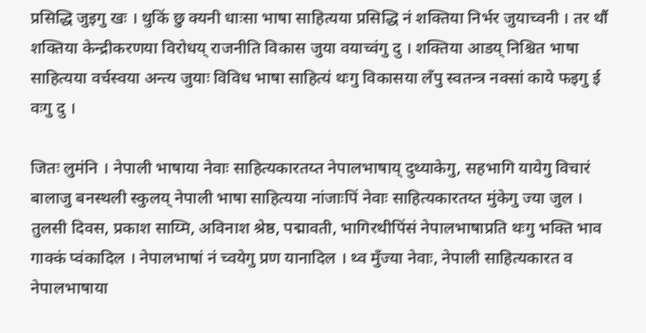प्रसिद्धि जुइगु खः । थुकिं छु क्यनी धाःसा भाषा साहित्यया प्रसिद्धि नं शक्तिया निर्भर जुयाच्वनी । तर थौं शक्तिया केन्द्रीकरणया विरोधय् राजनीति विकास जुया वयाच्वंगु दु । शक्तिया आडय् निश्चित भाषा साहित्यया वर्चस्वया अन्त्य जुयाः विविध भाषा साहित्यं थःगु विकासया लँपु स्वतन्त्र नक्सां काये फइगु ई वःगु दु ।

जितः लुमंनि । नेपाली भाषाया नेवाः साहित्यकारतय्त नेपालभाषाय् दुथ्याकेगु, सहभागि यायेगु विचारं बालाजु बनस्थली स्कुलय् नेपाली भाषा साहित्यया नांजाःपिं नेवाः साहित्यकारतय्त मुंकेगु ज्या जुल । तुलसी दिवस, प्रकाश साय्मि, अविनाश श्रेष्ठ, पद्मावती, भागिरथीपिंसं नेपालभाषाप्रति थःगु भक्ति भाव गाक्कं प्वंकादिल । नेपालभाषां नं च्वयेगु प्रण यानादिल । थ्व मुँज्या नेवाः, नेपाली साहित्यकारत व नेपालभाषाया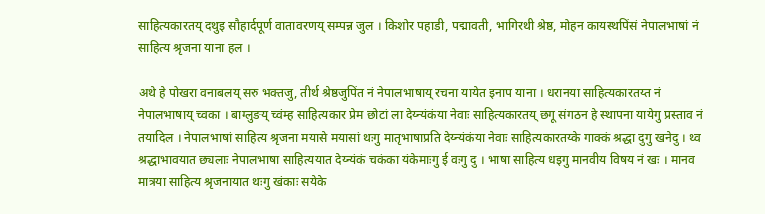साहित्यकारतय् दथुइ सौहार्दपूर्ण वातावरणय् सम्पन्न जुल । किशोर पहाडी, पद्मावती, भागिरथी श्रेष्ठ, मोहन कायस्थपिंसं नेपालभाषां नं साहित्य श्रृजना याना हल ।

अथे हे पोखरा वनाबलय् सरु भक्तजु, तीर्थ श्रेष्ठजुपिंत नं नेपालभाषाय् रचना यायेत इनाप याना । धरानया साहित्यकारतय्त नं नेपालभाषाय् च्वका । बाग्लुङय् च्वंम्ह साहित्यकार प्रेम छोटां ला देय्न्यंकंया नेवाः साहित्यकारतय् छगू संगठन हे स्थापना यायेगु प्रस्ताव नं तयादिल । नेपालभाषां साहित्य श्रृजना मयासे मयासां थःगु मातृभाषाप्रति देय्न्यंकंया नेवाः साहित्यकारतय्के गाक्कं श्रद्धा दुगु खनेदु । थ्व श्रद्धाभावयात छ्यलाः नेपालभाषा साहित्ययात देय्न्यंकं चकंका यंकेमाःगु ई वःगु दु । भाषा साहित्य धइगु मानवीय विषय नं खः । मानव मात्रया साहित्य श्रृजनायात थःगु खंकाः सयेके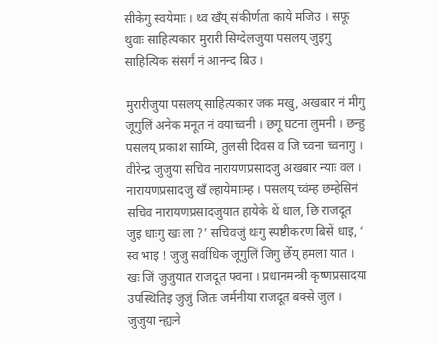सीकेगु स्वयेमाः । थ्व खँय् संकीर्णता काये मजिउ । सफू थुवाः साहित्यकार मुरारी सिग्देलजुया पसलय् जुइगु साहित्यिक संसर्गं नं आनन्द बिउ ।

मुरारीजुया पसलय् साहित्यकार जक मखु, अखबार नं मीगु जूगुलिं अनेक मनूत नं वयाच्वनी । छगू घटना लुमनी । छन्हु पसलय् प्रकाश साय्मि, तुलसी दिवस व जि च्वना च्वनागु । वीरेन्द्र जुजुया सचिव नारायणप्रसादजु अखबार न्याः वल । नारायणप्रसादजु खँ ल्हायेमाःम्ह । पसलय् च्वंम्ह छम्हेसिनं सचिव नारायणप्रसादजुयात हायेके थें धाल, छि राजदूत जुइ धाःगु खः ला ?’ सचिवजुं थःगु स्पष्टीकरण बिसें धाइ, ‘ स्व भाइ ! जुजु सर्वाधिक जूगुलिं जिगु छेँय् हमला यात । खः जिं जुजुयात राजदूत फ्वना । प्रधानमन्त्री कृष्णप्रसादया उपस्थितिइ जुजुं जितः जर्मनीया राजदूत बक्से जुल । जुजुया न्ह्यःने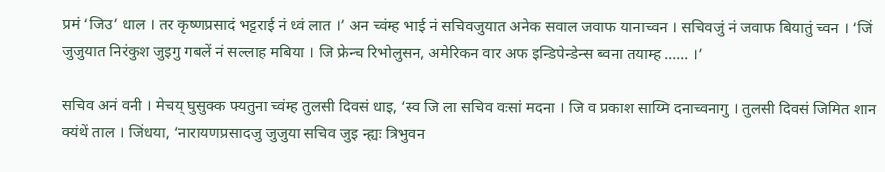प्रमं ‘जिउ’ धाल । तर कृष्णप्रसादं भट्टराई नं ध्वं लात ।’ अन च्वंम्ह भाई नं सचिवजुयात अनेक सवाल जवाफ यानाच्वन । सचिवजुं नं जवाफ बियातुं च्वन । ‘जिं जुजुयात निरंकुश जुइगु गबलें नं सल्लाह मबिया । जि फ्रेन्च रिभोलुसन, अमेरिकन वार अफ इन्डिपेन्डेन्स ब्वना तयाम्ह …… ।’

सचिव अनं वनी । मेचय् घुसुक्क फ्यतुना च्वंम्ह तुलसी दिवसं धाइ, ‘स्व जि ला सचिव वःसां मदना । जि व प्रकाश साय्मि दनाच्वनागु । तुलसी दिवसं जिमित शान क्यंथें ताल । जिंधया, ‘नारायणप्रसादजु जुजुया सचिव जुइ न्ह्यः त्रिभुवन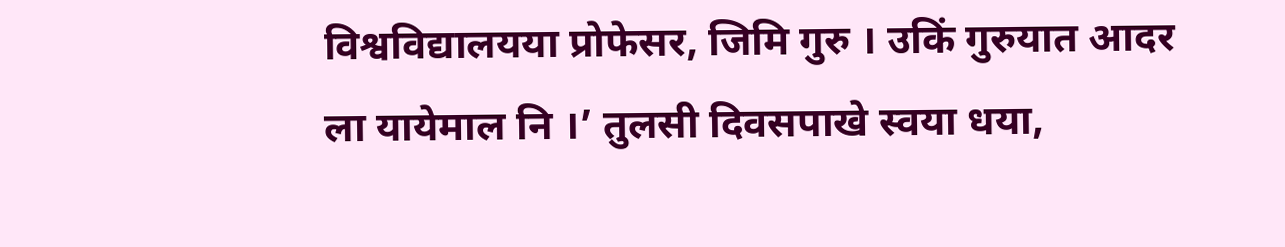विश्वविद्यालयया प्रोफेसर, जिमि गुरु । उकिं गुरुयात आदर ला यायेमाल नि ।’ तुलसी दिवसपाखे स्वया धया,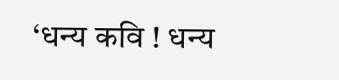‘धन्य कवि ! धन्य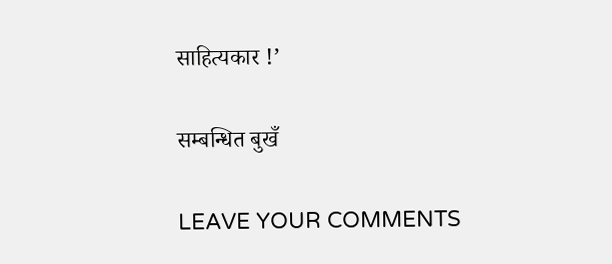साहित्यकार !’

सम्बन्धित बुखँ

LEAVE YOUR COMMENTS